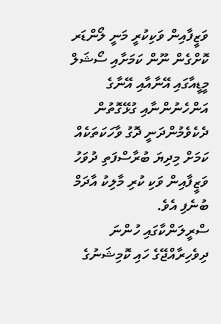ވަޒީފާއިން ވަކިކުރީ މަނީ ލޯންޑަރ ކޮށްގެން ނޫން ކަމަށާއި ސޯޝަލް މީޑީއާގައި އޭނާއާއި އޭނާގެ އަންހެނުންނާއި ގުޅޭގޮތުން ދެކެވެމުންދަނީ ދޮގު ވާހަކަތަކެއް ކަމަށް މިދިޔަ ބުރާސްފަތި ދުވަހު ވަޒީފާއިން ވަކި ކުރި މާލިކު އާދަމް ބުނެފި އެވެ.
ސްރީލަންކާގައި ހުންނަ ދިވެހިރާއްޖޭގެ ހައި ކޮމިޝަނުގެ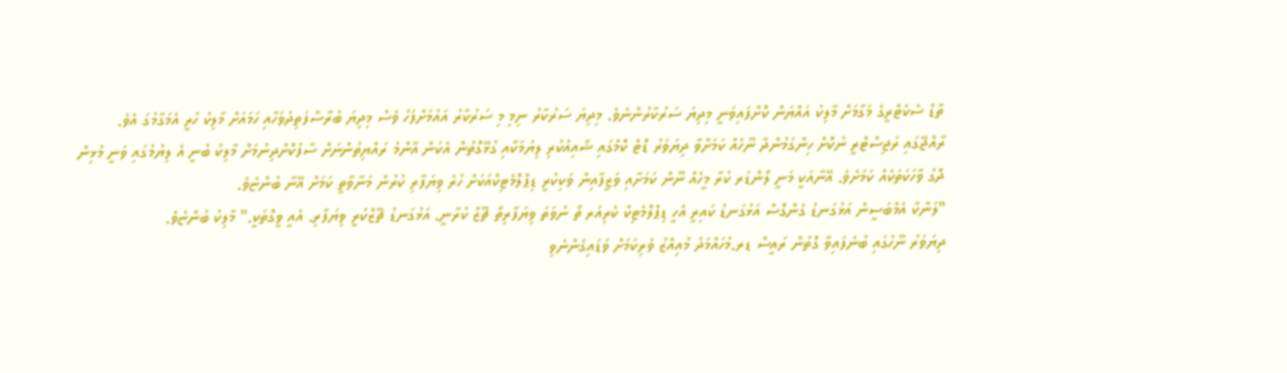ތާޑް ސެކެޓްރީގެ މަގާމަށް މާލިކު އައްޔަން ކޮށްފައިވަނީ މިދިޔަ ސަރުކާރުންނެވެ. މިދިޔަ ސަރުކާރު ނިމި މި ސަރުކާރު އައުމަށްފަހު ވެސް މިދިޔަ ބުރާސްފަތިދުވަހާއި ހަމައަށް މާލިކު ހުރީ އެމަގާމުގަ އެވެ.
ރާއްޖޭގައި ރަޖިސްޓްރީ ނުކޮށް ހިންގަމުންދާ ނޫހެއް ކަމަށްވާ ދިޔަވަރު ޑޮޓް ކޮމްގައި ޝާއިއުކުރި ލިޔުމަކާއި ގުޅޭގޮތުން އެކަން އާންމު ރައްޔިތުންނަށް ސާފުކޮށްދިނުމަށް މާލިކު ބުނީ އެ ލިޔުމުގައި ވަނީ މުޅިން ދޮގު ވާހަކަތަކެއް ކަމަށެވެ. އޭނާއަކީ މަނީ ލޯންޑަރ ކުރާ މީހެއް ނޫން ކަމަށާއި ވަޒީފާއިން ވަކިކުރީ ޑިޕްލޮމެޓިކްއަކަށް ހުރެ ވިޔަފާރި ކުރުން މަނާވާތީ ކަމަށް އޭނާ ބުންޏެވެ.
"ލަންކާ އެމްބަސީން އަޅުގަނޑު ގެންގޮސް އަޅުގަނޑު ކައިރީ އެހީ ޑިޕްލޮމެޓިކް ކެރިއަރ ތޯ ނުވަތަ ވިޔަފާރިތޯ ޗޫޒް ކުރާނީ. އަޅުގަނޑު ޗޫޒްކުރީ ވިޔަފާރި. އެއީ ވީގޮތަކީ." މާލިކު ބުންޏެވެ.
ދިޔަވަރު ނޫހުގައި ބުނެފައިވާ ގޮތުން ރައީސް ޑރ.މުހައްމަދު މުއިއްޒު ވެރިކަމަށް ވަޑައިގެންނެވި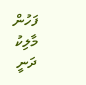ފަހުން މާލިކު ދަނީ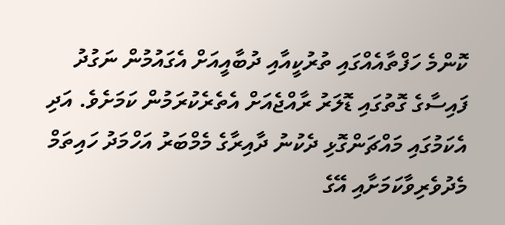ކޮންމެ ހަފްތާއެއްގައި ތުރުކީއާއި ދުބާއީއަށް އެގައުމުން ނަގުދު ފައިސާގެ ގޮތުގައި ޑޮލަރު ރާއްޖެއަށް އެތެރެކުރަމުން ކަމަށެވެ. އަދި އެކަމުގައި މައްޗަންގޮޅި ދެކުނު ދާއިރާގެ މެމްބަރު އަހްމަދު ހައިތަމް މެދުވެރިވާކަމަށާއި އޭގެ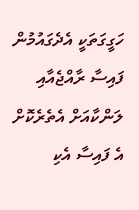ހަގީގަތަކީ އެދެގައުމުން ފައިސާ ރާއްޖެއާއި ލަންކާއަށް އެތެރެކޮށް އެ ފައިސާ އެކި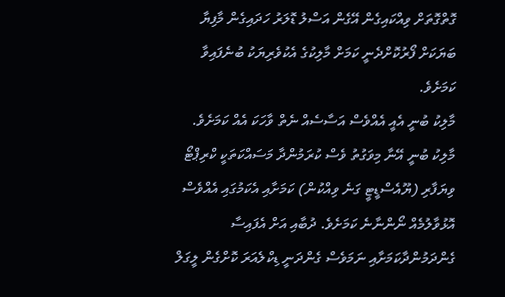ގޮތްގޮތަށް ވިއްކައިގެން އޭގެން އަސްލު ޑޮލަރު ހަދައިގެން މާފިޔާ ބަޔަކަށް ފޯރުކޮށްދެނީ ކަމަށް މާލިކުގެ އެކުވެރިޔަކު ބުނެފައިވާ ކަމަށެވެ.
މާލިކު ބުނީ އެއީ އެއްވެސް އަސާސެއް ނެތް ވާހަކަ އެއް ކަމަށެވެ. މާލިކު ބުނީ އޭނާ މިވަގުތު ވެސް ކުރަމުންދާ މަސައްކަތަކީ ކްރިޕްޓޯ ވިޔަފާރި (ޔޫއެސްޑީޓީ ގަނެ ވިއްކުން) ކަމަށާއި އެކަމުގައި އެއްވެސް އޮޅުވާލުމެއް ނޯންނާނެ ކަމަށެވެ. ދުބާއި އަށް އެފައިސާ ގެންދަމުންދާކަމަށާއި ނަމަވެސް ގެންދަނީ ޑިކްލެއަރަ ކޮށްގެން ލީގަލް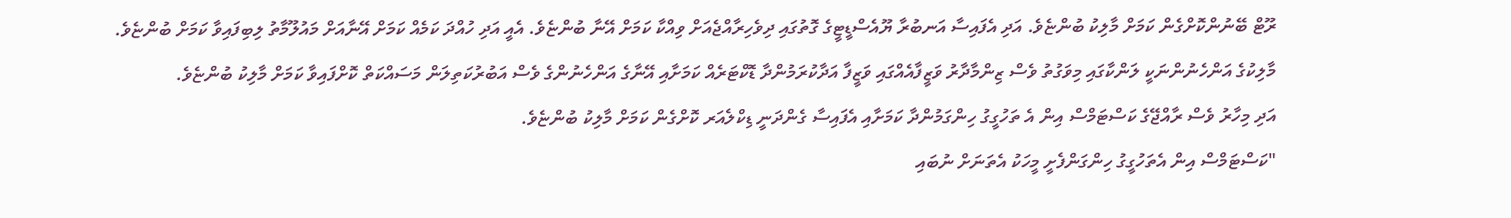ރޫޓް ބޭނުންކޮށްގެން ކަމަށް މާލިކު ބުންޏެވެ. އަދި އެފައިސާ އަނބުރާ ޔޫއެސްޑީޓީގެ ގޮތުގައި ދިވެހިރާއްޖެއަށް ވިއްކާ ކަމަށް އޭނާ ބުންޏެވެ. އެއީ އަދި ހުއްދަ ކަމެއް ކަމަށް އޭނާއަށް މައުލޫމާތު ލިބިފައިވާ ކަމަށް ބުންޏެވެ.
މާލިކުގެ އަންހެނުންނަކީ ލަންކާގައި މިވަގުތު ވެސް ޒިންމާދާރު ވަޒީފާއެއްގައި ވަޒީފާ އަދާކުރަމުންދާ ޑޮކްޓަރެއް ކަމަށާއި އޭނާގެ އަންހެނުންގެ ވެސް އަބުރުކަތިލަން މަސައްކަތް ކޮށްފައިވާ ކަމަށް މާލިކު ބުންޏެވެ.
އަދި މިހާރު ވެސް ރާއްޖޭގެ ކަސްޓަމްސް އިން އެ ތަހުގީގު ހިންގަމުންދާ ކަމަށާއި އެފައިސާ ގެންދަނީ ޑިކްލެއަރ ކޮށްގެން ކަމަށް މާލިކު ބުންޏެވެ.
"ކަސްޓަމްސް އިން އެތަހުގީގު ހިންގަންފެށީ މީހަކު އެތަނަށް ނުބައި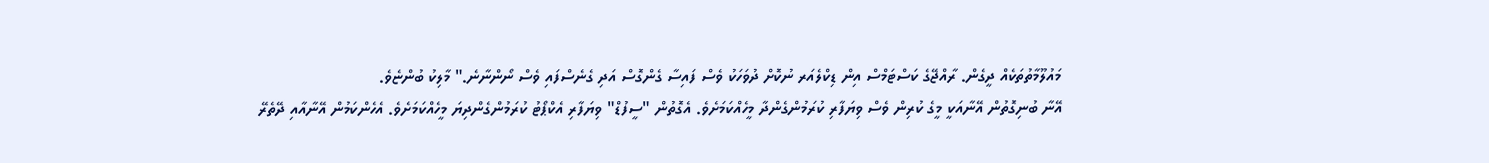މައުލޫމާތުތަކެއް ދީގެން. ރާއްޖޭގެ ކަސްޓަމްސް އިން ޑިކްލެއަރ ނުކޮށް ދުވަހަކު ވެސް ފައިސާ ގެންގޮސް އަދި ގެނެސްފައި ވެސް ނޯންނާނެ." މާލިކު ބުންޏެވެ.
އޭނާ ބުނިގޮތުން އޭނާއަކީ މީގެ ކުރިން ވެސް ވިޔަފާރި ކުރަމުންގެންދާ މީހެއްކަމަށެވެ. އެގޮތުން "ސީފުޑް" ވިޔަފާރި އެކްޕޯޓު ކުރަމުންގެންދިޔަ މީހެއްކަމަށެވެ. އެހެންކަމުން އޭނާއާއި ދޭތެރޭ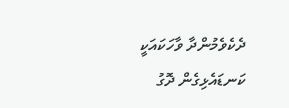ދެކެވެމުންދާ ވާހަކައަކީ ކަނޑައެޅިގެން ދޮގު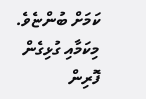ކަމަށް ބުންޏެވެ.
މިކަމާއި ގުޅިގެން ފޮރިން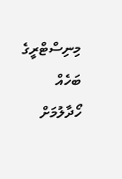މިނިސްޓްރީގެ ބަހެއް ހޯދާލުމަށް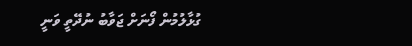ގުޅާލުމުން ފޯނަށް ޖަވާބު ނުދޭތީ ވަނީ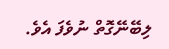ލިބޭނޭގޮތް ނުވެފަ އެވެ.